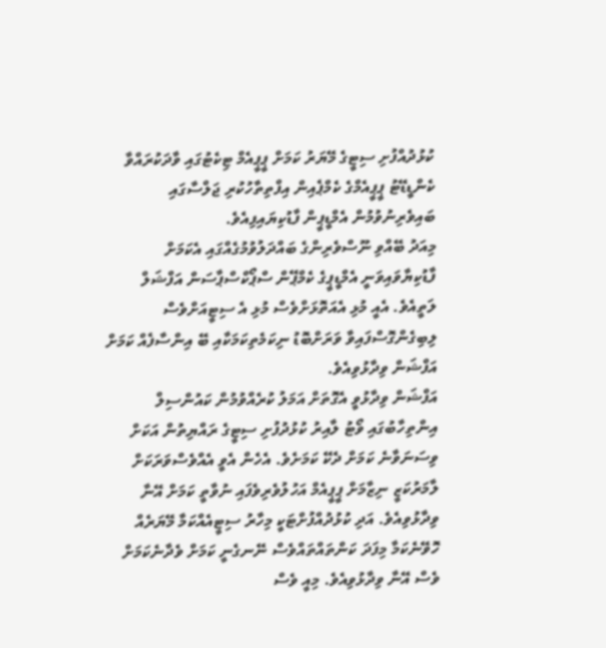ކުޅުދުއްފުށި ސިޓީގެ މޭޔަރު ކަމަށް ޕީޕީއެމް ޓިކެޓުގައި ވާދަކުރައްވާ ކެންޑީޑޭޓު ޕީޕީއެމްގެ ކެމްޕެއިން އިފްތިތާހުކުރި ޖަލްސާގައި ބައިވެރިނުވުމުން އެމްޑީޕީން ފާޑުކިޔައިފިއެވެ.
މިއަދު ބޭއްވި ނޫސްވެރިންގެ ބައްދަލުވުމުގެއްގައި އެކަމަށް ފާޑުކިޔާވައިވަނީ އެމްޑީޕީގެ ކެމްޕޭން ސްޕޯކްސްޕާސަން އަފްޝަލް ލަތީއެވެ. އެއީ މުޅި އެއަތޮޅަށްވެސް މުޅި އެ ސިޓީއަށްވެސް ލިބިގެންގޮސްފައިވާ ވަރަށްބޮޑު ނިކަމެތިކަމަކާއި ބޭ އިންސާފެއް ކަމަށް އަފްޝަން ވިދާޅުވިއެވެ.
އަފްޝަން ވިދާޅުވީ އެގޮތަށް އަމަލު ކުރެއްވުމުން ކައުންސިލް އިންތިހާބުގައި ވޯޓު ލާއިރު ކުޅުދުފުށި ސިޓީގެ ރައްޔިތުން އަކަށް ވިސަނަވާނެ ކަމަށް ދެކޭ ކަމަށެވެ. އެހެން އެވީ އެއްވެސްވަރަކަށް ލާމަރުކަޒީ ނިޒާމަށް ޕީޕީއެމް އަހުލުވެރިވެފައި ނުވާތީ ކަމަށް އޭނާ ވިދާޅުވިއެވެ. އަދި ކުޅުދުއްފުށްޓަކީ މިހާރު ސިޓީއެއްކަމާ މޭޔަރެއް ހޮވޭނެކަމާ މިފަދަ ކަންތައްތައްވެސް ނޭނގެނީ ކަމަށް ވެދާނެކަމަށް ވެސް އޭނާ ވިދާޅުވިއެވެ. މިއީ ވެސް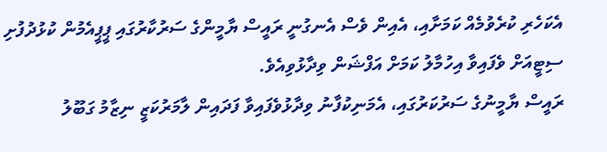އެކަހެރި ކުރެވުމެއް ކަމަށާއި، އެއިން ވެސް އެނގުނީ ރައީސް ޔާމީންގެ ސަރުކާރުގައި ޕީޕީއެމުން ކުޅުދުފުށި ސިޓީއަށް ވެފައިވާ އިހުމާލު ކަމަށް އަފްޝަން ވިދާޅުވިއެވެ.
ރައީސް ޔާމީނުގެ ސަރުކަރުގައި، އެމަނިކުފާނު ވިދާޅުވެފައިވާ ފަދައިން ލާމަރުކަޒީ ނިޒާމު ގަބޫލު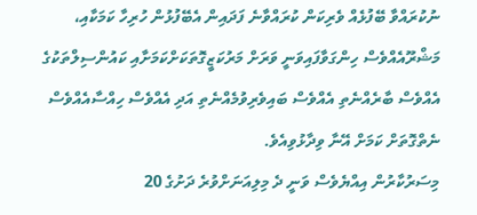ނުކުރައްވާ ބޭފުޅެއް ވެރިކަން ކުރައްވާނެ ފަދައިން އެބޭފުޅުން ހުރިހާ ކަމަކާއި، މަޝްރޫއެއްވެސް ހިންގަވާފައިވަނީ ވަރަށް މަރުކަޒީގޮތަކަށްކަމަށާއި ކައުންސިލްތަކުގެ އެއްވެސް ބާރެއްނެތި އެއްވެސް ބައިވެރިވުމެއްނެތި އަދި އެއްވެސް ހިއްސާއެއްވެސް ނެތްގޮތަށް ކަމަށް އޭނާ ވިދާޅުވިއެވެ.
މިސަރުކާރުން އިއްޔެވެސް ވަނީ ދެ މިލިއަނަށްވުރެ ދަށުގެ 20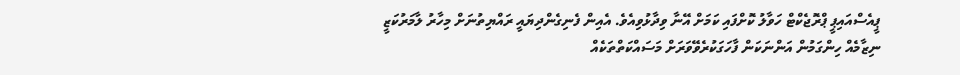ޕީއެސްއައިޕީ ޕްރޮޖެކްޓް ހަވާލު ކޮށްފައި ކަމަށް އޭނާ ވިދާޅުވިއެވެ. އެއިން ފެނިގެންދިޔައީ ރައްޔިތުނަށް މިހާރު ލާމަރުކަޒީ ނިޒާމެއް ހިންގަމުން އަންނަކަން ފާހަގަކުރެވޭވަރަށް މަސައްކަތްތަކެއް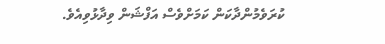ކުރަވެމުންދާކަން ކަމަށްވެސް އަފްޝަން ވިދާޅުވިއެވެ.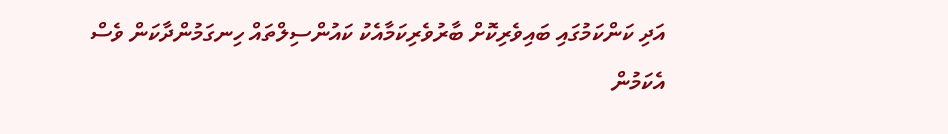އަދި ކަންކަމުގައި ބައިވެރިކޮށް ބާރުވެރިކަމާއެކު ކައުންސިލްތައް ހިނގަމުންދާކަން ވެސް އެކަމުން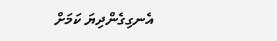އެނގިގެންދިޔަ ކަމަށް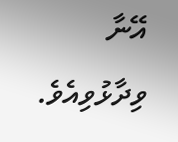އޭނާ ވިދާޅުވިއެވެ.